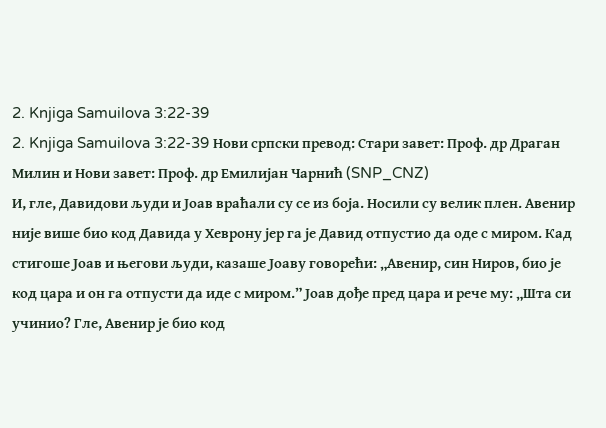2. Knjiga Samuilova 3:22-39
2. Knjiga Samuilova 3:22-39 Нови српски превод: Стари завет: Проф. др Драган Милин и Нови завет: Проф. др Емилијан Чарнић (SNP_CNZ)
И, гле, Давидови људи и Јоав враћали су се из боја. Носили су велик плен. Авенир није више био код Давида у Хеврону јер га је Давид отпустио да оде с миром. Кад стигоше Јоав и његови људи, казаше Јоаву говорећи: „Авенир, син Ниров, био је код цара и он га отпусти да иде с миром.” Јоав дође пред цара и рече му: „Шта си учинио? Гле, Авенир је био код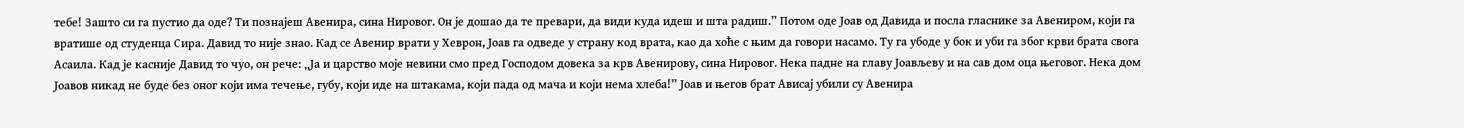тебе! Зашто си га пустио да оде? Ти познајеш Авенира, сина Нировог. Он је дошао да те превари, да види куда идеш и шта радиш.” Потом оде Јоав од Давида и посла гласнике за Авениром, који га вратише од студенца Сира. Давид то није знао. Кад се Авенир врати у Хеврон, Јоав га одведе у страну код врата, као да хоће с њим да говори насамо. Ту га убоде у бок и уби га због крви брата свога Асаила. Кад је касније Давид то чуо, он рече: „Ја и царство моје невини смо пред Господом довека за крв Авенирову, сина Нировог. Нека падне на главу Јоављеву и на сав дом оца његовог. Нека дом Јоавов никад не буде без оног који има течење, губу, који иде на штакама, који пада од мача и који нема хлеба!” Јоав и његов брат Ависај убили су Авенира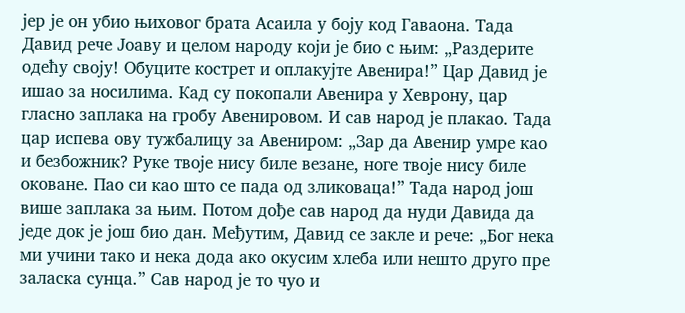јер је он убио њиховог брата Асаила у боју код Гаваона. Тада Давид рече Јоаву и целом народу који је био с њим: „Раздерите одећу своју! Обуците кострет и оплакујте Авенира!” Цар Давид је ишао за носилима. Кад су покопали Авенира у Хеврону, цар гласно заплака на гробу Авенировом. И сав народ је плакао. Тада цар испева ову тужбалицу за Авениром: „Зар да Авенир умре као и безбожник? Руке твоје нису биле везане, ноге твоје нису биле оковане. Пао си као што се пада од зликоваца!” Тада народ још више заплака за њим. Потом дође сав народ да нуди Давида да једе док је још био дан. Међутим, Давид се закле и рече: „Бог нека ми учини тако и нека дода ако окусим хлеба или нешто друго пре заласка сунца.” Сав народ је то чуо и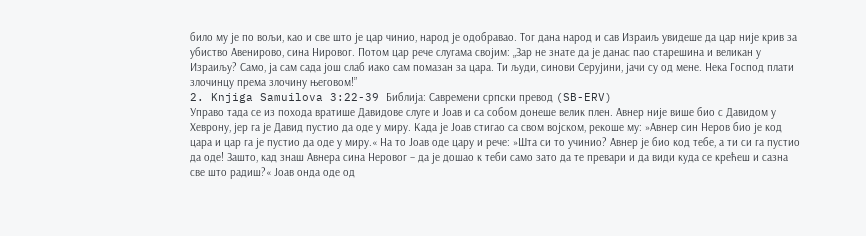било му је по вољи, као и све што је цар чинио, народ је одобравао. Тог дана народ и сав Израиљ увидеше да цар није крив за убиство Авенирово, сина Нировог. Потом цар рече слугама својим: „Зар не знате да је данас пао старешина и великан у Израиљу? Само, ја сам сада још слаб иако сам помазан за цара. Ти људи, синови Серујини, јачи су од мене. Нека Господ плати злочинцу према злочину његовом!”
2. Knjiga Samuilova 3:22-39 Библија: Савремени српски превод (SB-ERV)
Управо тада се из похода вратише Давидове слуге и Јоав и са собом донеше велик плен. Авнер није више био с Давидом у Хеврону, јер га је Давид пустио да оде у миру. Када је Јоав стигао са свом војском, рекоше му: »Авнер син Неров био је код цара и цар га је пустио да оде у миру.« На то Јоав оде цару и рече: »Шта си то учинио? Авнер је био код тебе, а ти си га пустио да оде! Зашто, кад знаш Авнера сина Неровог – да је дошао к теби само зато да те превари и да види куда се крећеш и сазна све што радиш?« Јоав онда оде од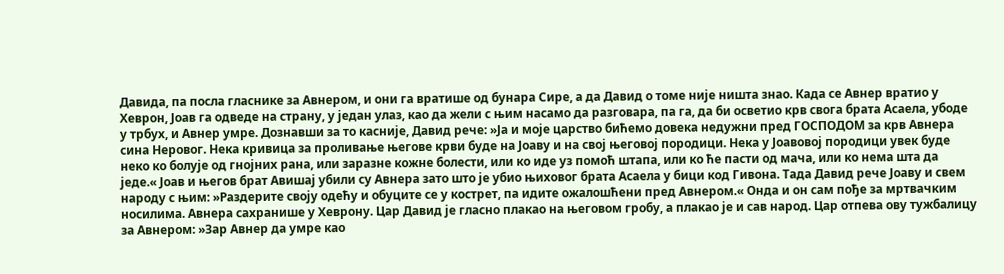Давида, па посла гласнике за Авнером, и они га вратише од бунара Сире, а да Давид о томе није ништа знао. Када се Авнер вратио у Хеврон, Јоав га одведе на страну, у један улаз, као да жели с њим насамо да разговара, па га, да би осветио крв свога брата Асаела, убоде у трбух, и Авнер умре. Дознавши за то касније, Давид рече: »Ја и моје царство бићемо довека недужни пред ГОСПОДОМ за крв Авнера сина Неровог. Нека кривица за проливање његове крви буде на Јоаву и на свој његовој породици. Нека у Јоавовој породици увек буде неко ко болује од гнојних рана, или заразне кожне болести, или ко иде уз помоћ штапа, или ко ће пасти од мача, или ко нема шта да једе.« Јоав и његов брат Авишај убили су Авнера зато што је убио њиховог брата Асаела у бици код Гивона. Тада Давид рече Јоаву и свем народу с њим: »Раздерите своју одећу и обуците се у кострет, па идите ожалошћени пред Авнером.« Онда и он сам пође за мртвачким носилима. Авнера сахранише у Хеврону. Цар Давид је гласно плакао на његовом гробу, а плакао је и сав народ. Цар отпева ову тужбалицу за Авнером: »Зар Авнер да умре као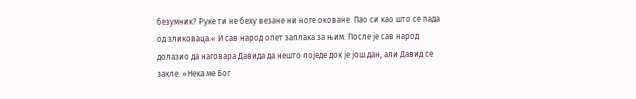безумник? Руке ти не беху везане ни ноге оковане. Пао си као што се пада од зликоваца.« И сав народ опет заплака за њим. После је сав народ долазио да наговара Давида да нешто поједе док је још дан, али Давид се закле: »Нека ме Бог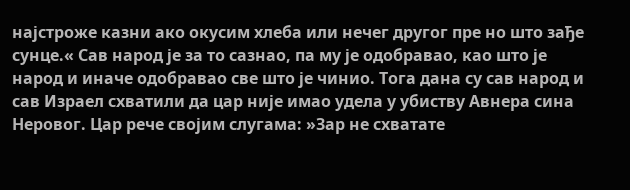најстроже казни ако окусим хлеба или нечег другог пре но што зађе сунце.« Сав народ је за то сазнао, па му је одобравао, као што је народ и иначе одобравао све што је чинио. Тога дана су сав народ и сав Израел схватили да цар није имао удела у убиству Авнера сина Неровог. Цар рече својим слугама: »Зар не схватате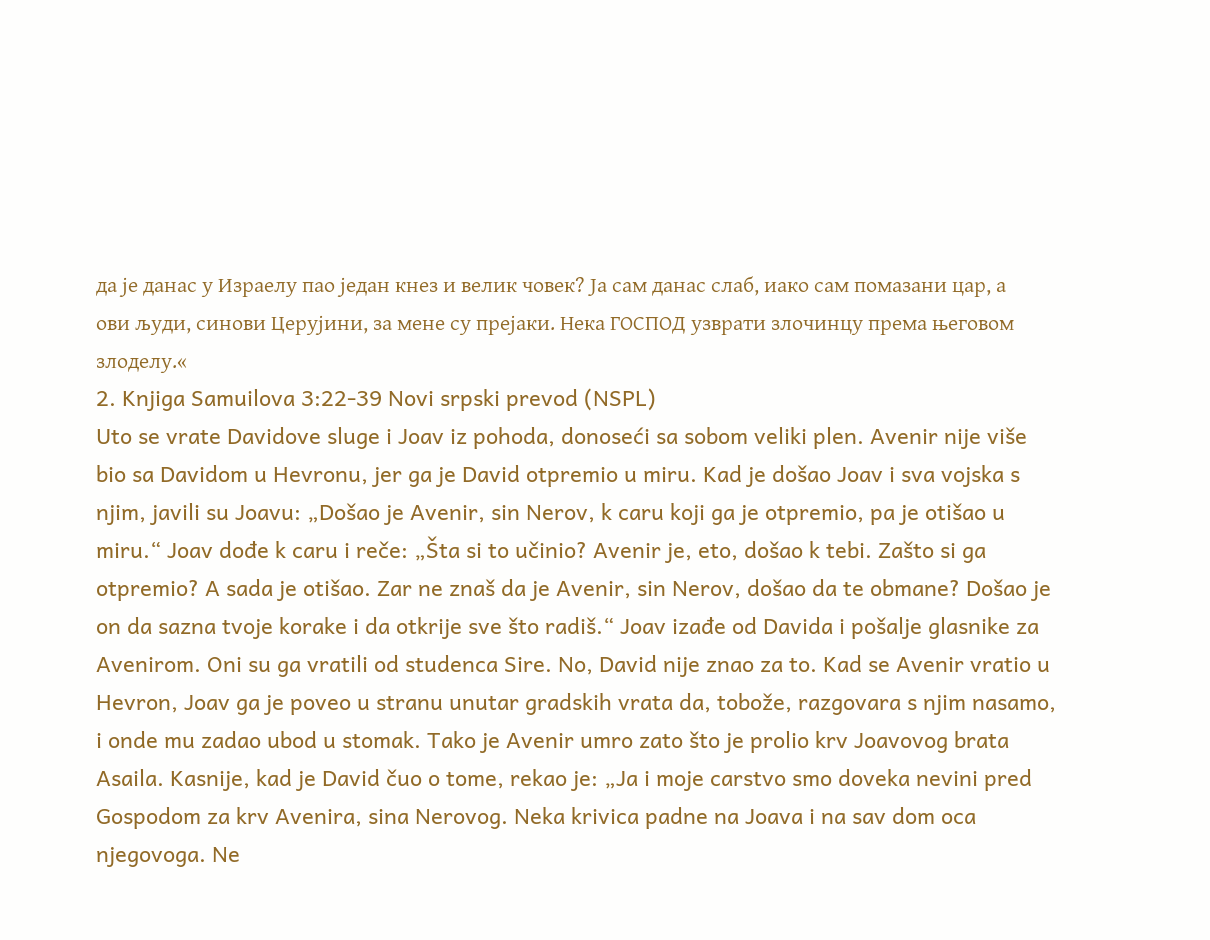да је данас у Израелу пао један кнез и велик човек? Ја сам данас слаб, иако сам помазани цар, а ови људи, синови Церујини, за мене су прејаки. Нека ГОСПОД узврати злочинцу према његовом злоделу.«
2. Knjiga Samuilova 3:22-39 Novi srpski prevod (NSPL)
Uto se vrate Davidove sluge i Joav iz pohoda, donoseći sa sobom veliki plen. Avenir nije više bio sa Davidom u Hevronu, jer ga je David otpremio u miru. Kad je došao Joav i sva vojska s njim, javili su Joavu: „Došao je Avenir, sin Nerov, k caru koji ga je otpremio, pa je otišao u miru.“ Joav dođe k caru i reče: „Šta si to učinio? Avenir je, eto, došao k tebi. Zašto si ga otpremio? A sada je otišao. Zar ne znaš da je Avenir, sin Nerov, došao da te obmane? Došao je on da sazna tvoje korake i da otkrije sve što radiš.“ Joav izađe od Davida i pošalje glasnike za Avenirom. Oni su ga vratili od studenca Sire. No, David nije znao za to. Kad se Avenir vratio u Hevron, Joav ga je poveo u stranu unutar gradskih vrata da, tobože, razgovara s njim nasamo, i onde mu zadao ubod u stomak. Tako je Avenir umro zato što je prolio krv Joavovog brata Asaila. Kasnije, kad je David čuo o tome, rekao je: „Ja i moje carstvo smo doveka nevini pred Gospodom za krv Avenira, sina Nerovog. Neka krivica padne na Joava i na sav dom oca njegovoga. Ne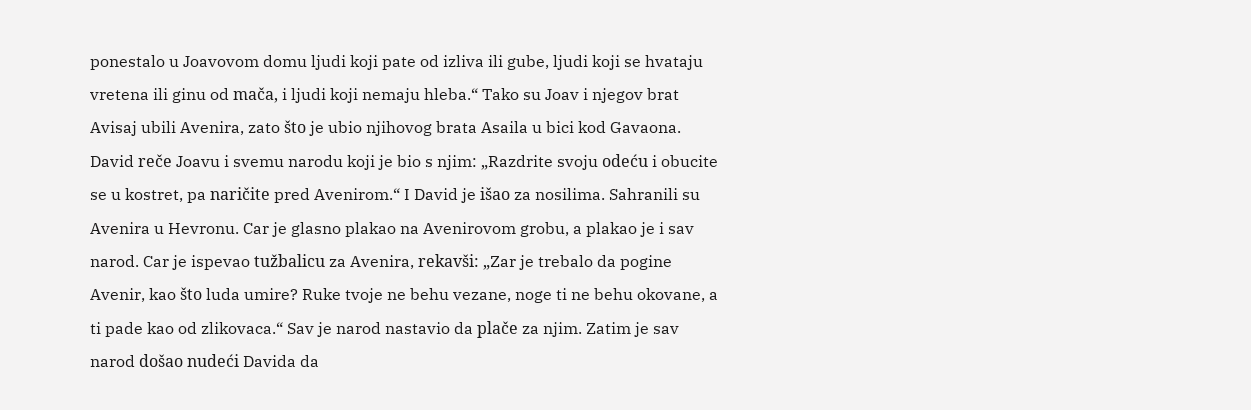ponestalo u Joavovom domu ljudi koji pate od izliva ili gube, ljudi koji se hvataju vretena ili ginu od mača, i ljudi koji nemaju hleba.“ Tako su Joav i njegov brat Avisaj ubili Avenira, zato što je ubio njihovog brata Asaila u bici kod Gavaona. David reče Joavu i svemu narodu koji je bio s njim: „Razdrite svoju odeću i obucite se u kostret, pa naričite pred Avenirom.“ I David je išao za nosilima. Sahranili su Avenira u Hevronu. Car je glasno plakao na Avenirovom grobu, a plakao je i sav narod. Car je ispevao tužbalicu za Avenira, rekavši: „Zar je trebalo da pogine Avenir, kao što luda umire? Ruke tvoje ne behu vezane, noge ti ne behu okovane, a ti pade kao od zlikovaca.“ Sav je narod nastavio da plače za njim. Zatim je sav narod došao nudeći Davida da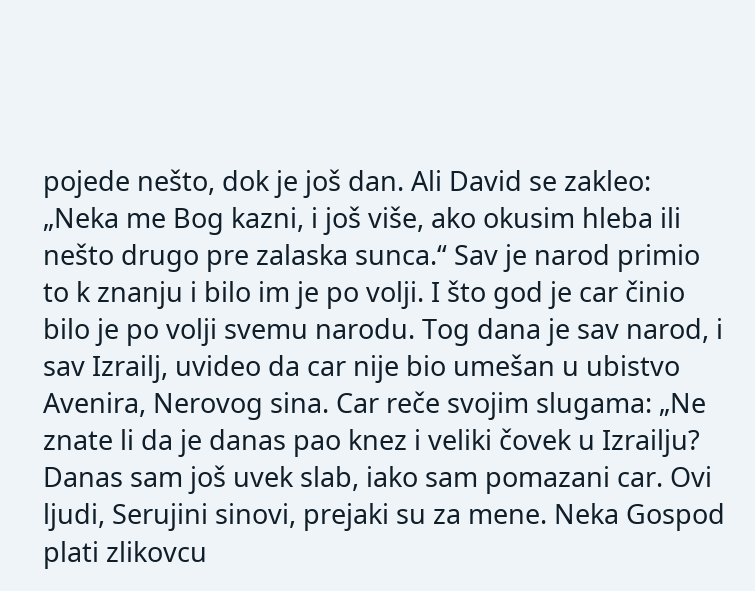pojede nešto, dok je još dan. Ali David se zakleo: „Neka me Bog kazni, i još više, ako okusim hleba ili nešto drugo pre zalaska sunca.“ Sav je narod primio to k znanju i bilo im je po volji. I što god je car činio bilo je po volji svemu narodu. Tog dana je sav narod, i sav Izrailj, uvideo da car nije bio umešan u ubistvo Avenira, Nerovog sina. Car reče svojim slugama: „Ne znate li da je danas pao knez i veliki čovek u Izrailju? Danas sam još uvek slab, iako sam pomazani car. Ovi ljudi, Serujini sinovi, prejaki su za mene. Neka Gospod plati zlikovcu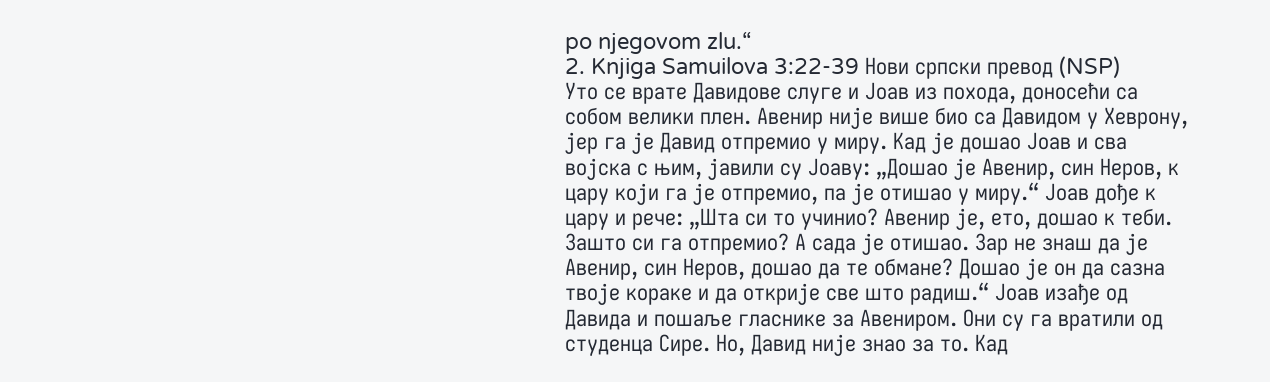po njegovom zlu.“
2. Knjiga Samuilova 3:22-39 Нови српски превод (NSP)
Уто се врате Давидове слуге и Јоав из похода, доносећи са собом велики плен. Авенир није више био са Давидом у Хеврону, јер га је Давид отпремио у миру. Кад је дошао Јоав и сва војска с њим, јавили су Јоаву: „Дошао је Авенир, син Неров, к цару који га је отпремио, па је отишао у миру.“ Јоав дође к цару и рече: „Шта си то учинио? Авенир је, ето, дошао к теби. Зашто си га отпремио? А сада је отишао. Зар не знаш да је Авенир, син Неров, дошао да те обмане? Дошао је он да сазна твоје кораке и да открије све што радиш.“ Јоав изађе од Давида и пошаље гласнике за Авениром. Они су га вратили од студенца Сире. Но, Давид није знао за то. Кад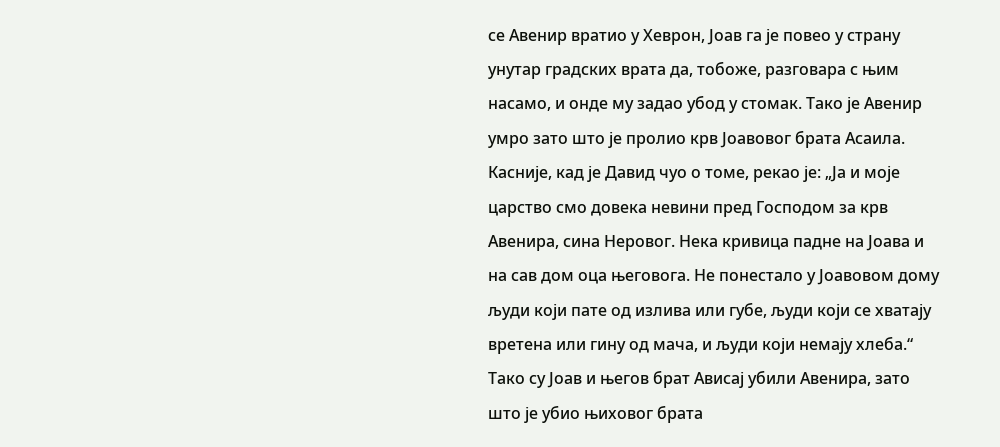се Авенир вратио у Хеврон, Јоав га је повео у страну унутар градских врата да, тобоже, разговара с њим насамо, и онде му задао убод у стомак. Тако је Авенир умро зато што је пролио крв Јоавовог брата Асаила. Касније, кад је Давид чуо о томе, рекао је: „Ја и моје царство смо довека невини пред Господом за крв Авенира, сина Неровог. Нека кривица падне на Јоава и на сав дом оца његовога. Не понестало у Јоавовом дому људи који пате од излива или губе, људи који се хватају вретена или гину од мача, и људи који немају хлеба.“ Тако су Јоав и његов брат Ависај убили Авенира, зато што је убио њиховог брата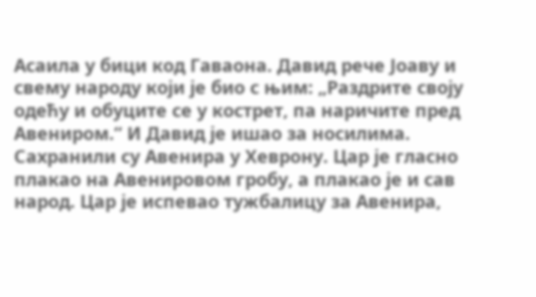Асаила у бици код Гаваона. Давид рече Јоаву и свему народу који је био с њим: „Раздрите своју одећу и обуците се у кострет, па наричите пред Авениром.“ И Давид је ишао за носилима. Сахранили су Авенира у Хеврону. Цар је гласно плакао на Авенировом гробу, а плакао је и сав народ. Цар је испевао тужбалицу за Авенира,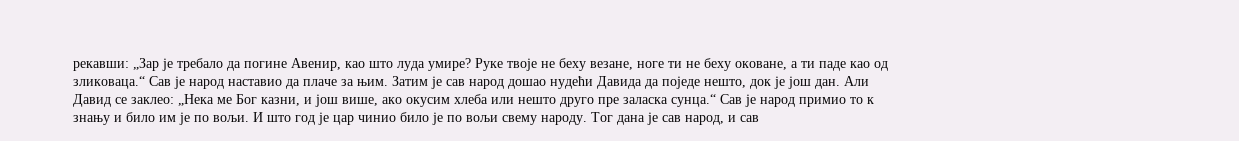рекавши: „Зар је требало да погине Авенир, као што луда умире? Руке твоје не беху везане, ноге ти не беху оковане, а ти паде као од зликоваца.“ Сав је народ наставио да плаче за њим. Затим је сав народ дошао нудећи Давида да поједе нешто, док је још дан. Али Давид се заклео: „Нека ме Бог казни, и још више, ако окусим хлеба или нешто друго пре заласка сунца.“ Сав је народ примио то к знању и било им је по вољи. И што год је цар чинио било је по вољи свему народу. Тог дана је сав народ, и сав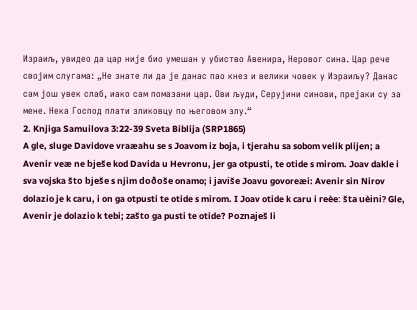Израиљ, увидео да цар није био умешан у убиство Авенира, Неровог сина. Цар рече својим слугама: „Не знате ли да је данас пао кнез и велики човек у Израиљу? Данас сам још увек слаб, иако сам помазани цар. Ови људи, Серујини синови, прејаки су за мене. Нека Господ плати зликовцу по његовом злу.“
2. Knjiga Samuilova 3:22-39 Sveta Biblija (SRP1865)
A gle, sluge Davidove vraæahu se s Joavom iz boja, i tjerahu sa sobom velik plijen; a Avenir veæ ne bješe kod Davida u Hevronu, jer ga otpusti, te otide s mirom. Joav dakle i sva vojska što bješe s njim doðoše onamo; i javiše Joavu govoreæi: Avenir sin Nirov dolazio je k caru, i on ga otpusti te otide s mirom. I Joav otide k caru i reèe: šta uèini? Gle, Avenir je dolazio k tebi; zašto ga pusti te otide? Poznaješ li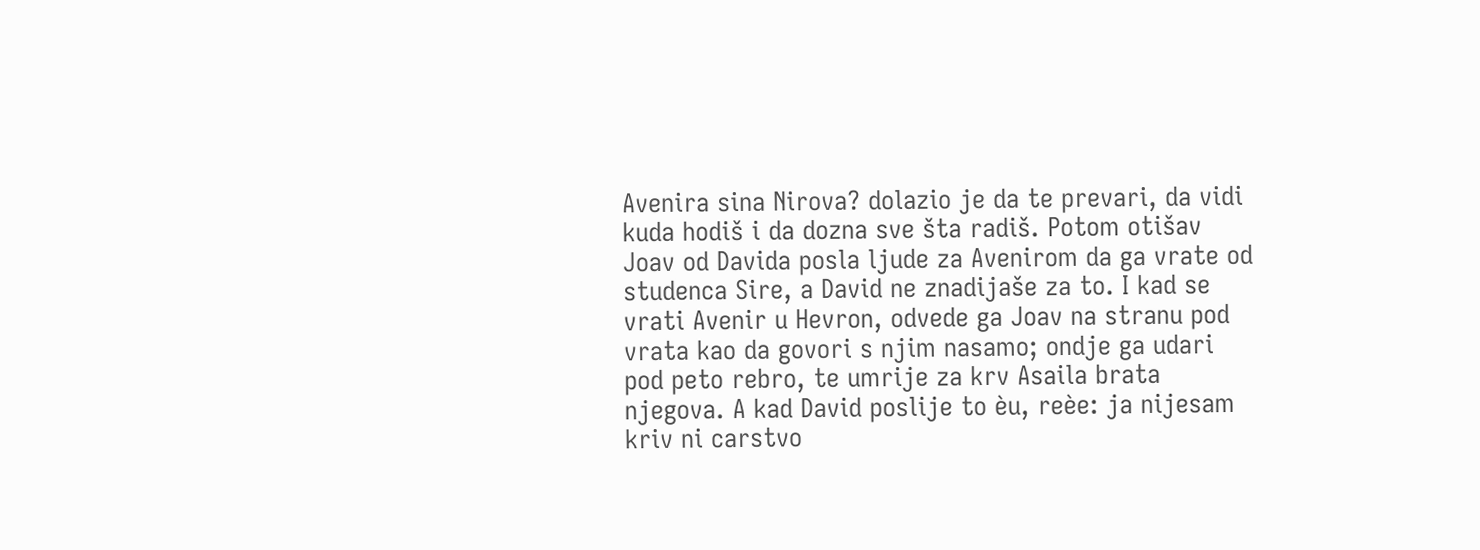Avenira sina Nirova? dolazio je da te prevari, da vidi kuda hodiš i da dozna sve šta radiš. Potom otišav Joav od Davida posla ljude za Avenirom da ga vrate od studenca Sire, a David ne znadijaše za to. I kad se vrati Avenir u Hevron, odvede ga Joav na stranu pod vrata kao da govori s njim nasamo; ondje ga udari pod peto rebro, te umrije za krv Asaila brata njegova. A kad David poslije to èu, reèe: ja nijesam kriv ni carstvo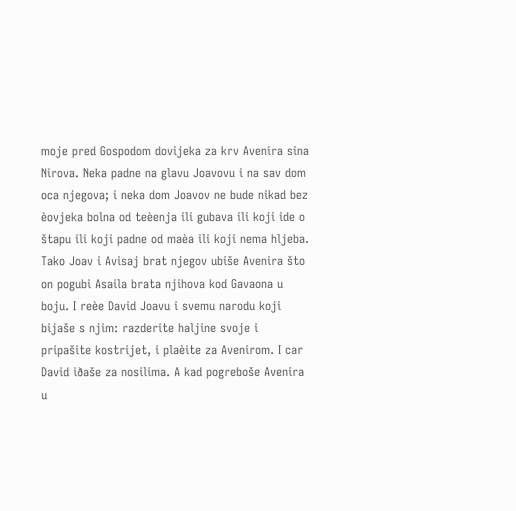moje pred Gospodom dovijeka za krv Avenira sina Nirova. Neka padne na glavu Joavovu i na sav dom oca njegova; i neka dom Joavov ne bude nikad bez èovjeka bolna od teèenja ili gubava ili koji ide o štapu ili koji padne od maèa ili koji nema hljeba. Tako Joav i Avisaj brat njegov ubiše Avenira što on pogubi Asaila brata njihova kod Gavaona u boju. I reèe David Joavu i svemu narodu koji bijaše s njim: razderite haljine svoje i pripašite kostrijet, i plaèite za Avenirom. I car David iðaše za nosilima. A kad pogreboše Avenira u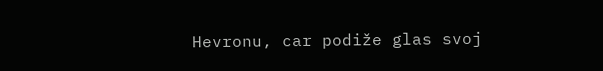Hevronu, car podiže glas svoj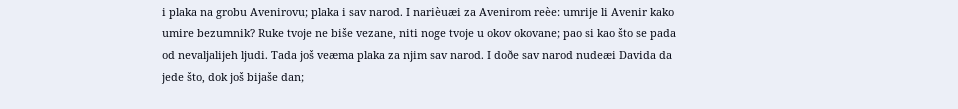i plaka na grobu Avenirovu; plaka i sav narod. I narièuæi za Avenirom reèe: umrije li Avenir kako umire bezumnik? Ruke tvoje ne biše vezane, niti noge tvoje u okov okovane; pao si kao što se pada od nevaljalijeh ljudi. Tada još veæma plaka za njim sav narod. I doðe sav narod nudeæi Davida da jede što, dok još bijaše dan;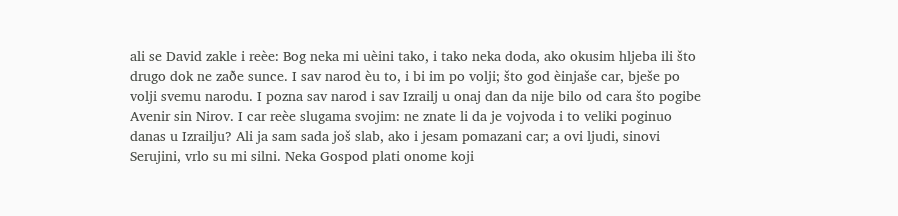ali se David zakle i reèe: Bog neka mi uèini tako, i tako neka doda, ako okusim hljeba ili što drugo dok ne zaðe sunce. I sav narod èu to, i bi im po volji; što god èinjaše car, bješe po volji svemu narodu. I pozna sav narod i sav Izrailj u onaj dan da nije bilo od cara što pogibe Avenir sin Nirov. I car reèe slugama svojim: ne znate li da je vojvoda i to veliki poginuo danas u Izrailju? Ali ja sam sada još slab, ako i jesam pomazani car; a ovi ljudi, sinovi Serujini, vrlo su mi silni. Neka Gospod plati onome koji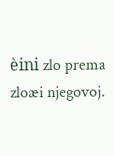èini zlo prema zloæi njegovoj.